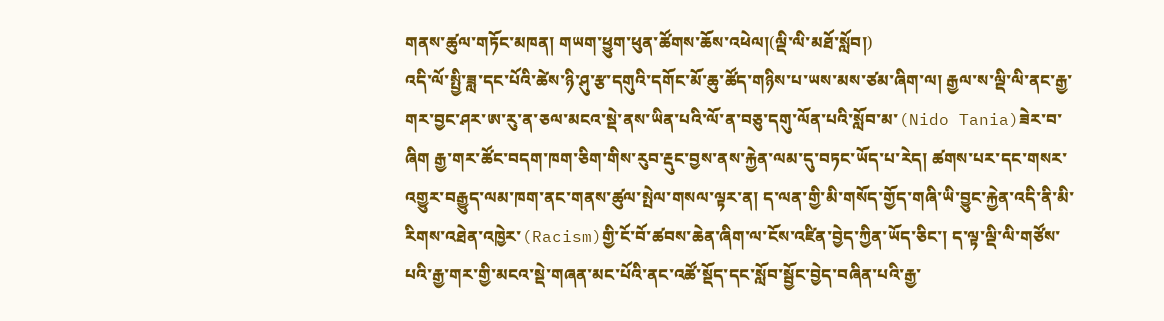གནས་ཚུལ་གཏོང་མཁན། གཡག་ཕྱུག་ཕུན་ཚོགས་ཆོས་འཕེལ།(ལྡི་ལི་མཐོ་སློབ།)
འདི་ལོ་སྤྱི་ཟླ་དང་པོའི་ཚེས་ཉི་ཤུ་རྩ་དགུའི་དགོང་མོ་ཆུ་ཚོད་གཉིས་པ་ཡས་མས་ཙམ་ཞིག་ལ། རྒྱལ་ས་ལྡི་ལི་ནང་རྒྱ་གར་བྱང་ཤར་ཨ་རུ་ན་ཅལ་མངའ་སྡེ་ནས་ཡིན་པའི་ལོ་ན་བཅུ་དགུ་ལོན་པའི་སློབ་མ་(Nido Tania)ཟེར་བ་ཞིག རྒྱ་གར་ཚོང་བདག་ཁག་ཅིག་གིས་རུབ་རྡུང་བྱས་ནས་རྐྱེན་ལམ་དུ་བཏང་ཡོད་པ་རེད། ཚགས་པར་དང་གསར་འགྱུར་བརྒྱུད་ལམ་ཁག་ནང་གནས་ཚུལ་སྤེལ་གསལ་ལྟར་ན། ད་ལན་གྱི་མི་གསོད་གྱོད་གཞི་ཡི་བྱུང་རྐྱེན་འདི་ནི་མི་རིགས་འཐེན་འཁྱེར་(Racism)གྱི་ངོ་བོ་ཚབས་ཆེན་ཞིག་ལ་ངོས་འཛིན་བྱེད་ཀྱིན་ཡོད་ཅིང་། ད་ལྟ་ལྡི་ལི་གཙོས་པའི་རྒྱ་གར་གྱི་མངའ་སྡེ་གཞན་མང་པོའི་ནང་འཚོ་སྡོད་དང་སློབ་སྦྱོང་བྱེད་བཞིན་པའི་རྒྱ་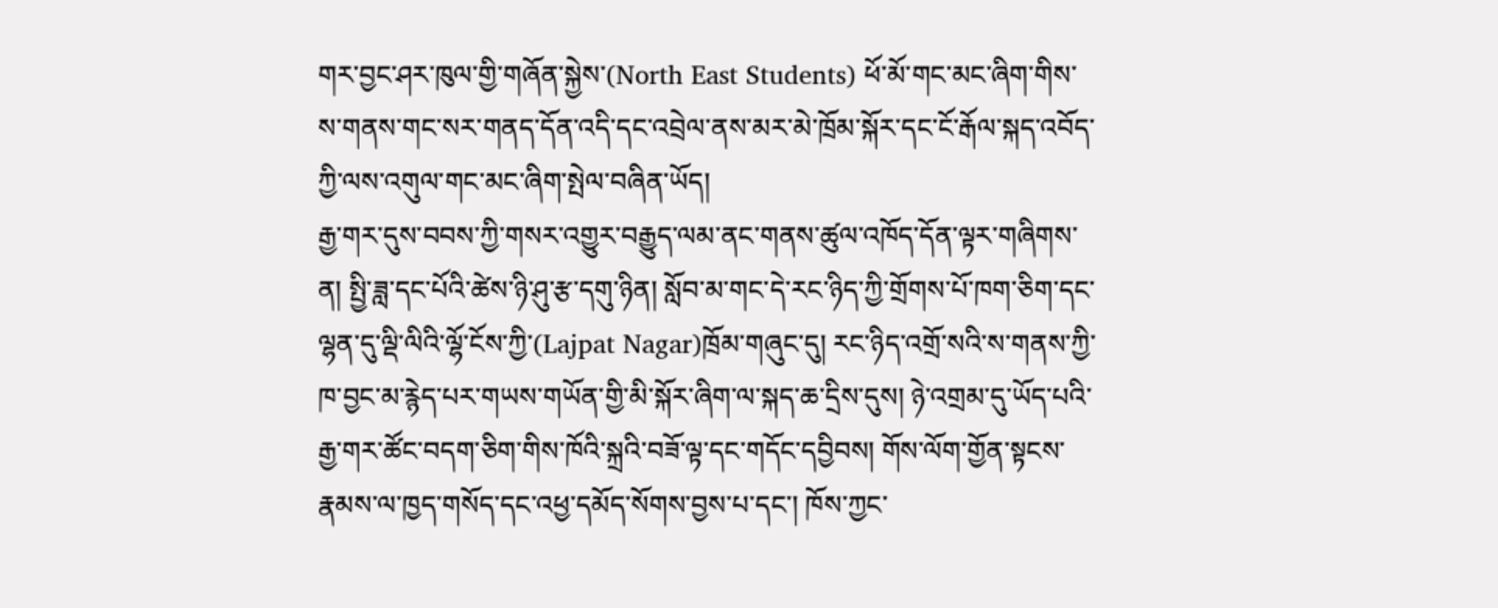གར་བྱང་ཤར་ཁུལ་གྱི་གཞོན་སྐྱེས་(North East Students) ཕོ་མོ་གང་མང་ཞིག་གིས་ས་གནས་གང་སར་གནད་དོན་འདི་དང་འབྲེལ་ནས་མར་མེ་ཁྲོམ་སྐོར་དང་ངོ་རྒོལ་སྐད་འབོད་ཀྱི་ལས་འགུལ་གང་མང་ཞིག་སྤེལ་བཞིན་ཡོད།
རྒྱ་གར་དུས་བབས་ཀྱི་གསར་འགྱུར་བརྒྱུད་ལམ་ནང་གནས་ཚུལ་འཁོད་དོན་ལྟར་གཞིགས་ན། སྤྱི་ཟླ་དང་པོའི་ཚེས་ཉི་ཤུ་རྩ་དགུ་ཉིན། སློབ་མ་གང་དེ་རང་ཉིད་ཀྱི་གྲོགས་པོ་ཁག་ཅིག་དང་ལྷན་དུ་ལྡི་ལིའི་ལྷོ་ངོས་ཀྱི་(Lajpat Nagar)ཁྲོམ་གཞུང་དུ། རང་ཉིད་འགྲོ་སའི་ས་གནས་ཀྱི་ཁ་བྱང་མ་རྙེད་པར་གཡས་གཡོན་གྱི་མི་སྐོར་ཞིག་ལ་སྐད་ཆ་དྲིས་དུས། ཉེ་འགྲམ་དུ་ཡོད་པའི་རྒྱ་གར་ཚོང་བདག་ཅིག་གིས་ཁོའི་སྐྲའི་བཟོ་ལྟ་དང་གདོང་དབྱིབས། གོས་ལོག་གྱོན་སྟངས་རྣམས་ལ་ཁྱད་གསོད་དང་འཕྱ་དམོད་སོགས་བྱས་པ་དང་། ཁོས་ཀྱང་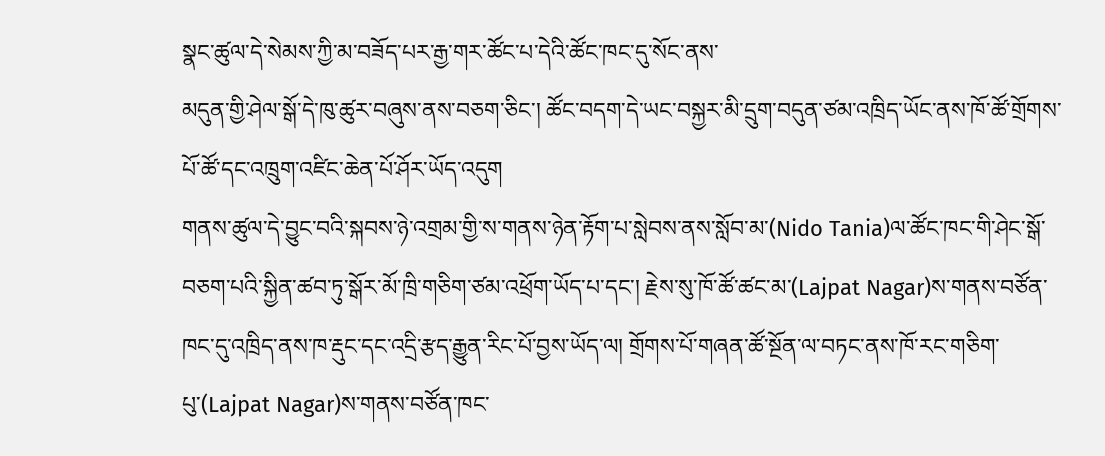སྣང་ཚུལ་དེ་སེམས་ཀྱི་མ་བཟོད་པར་རྒྱ་གར་ཚོང་པ་དེའི་ཚོང་ཁང་དུ་སོང་ནས་
མདུན་གྱི་ཤེལ་སྒོ་དེ་ཁུ་ཚུར་བཞུས་ནས་བཅག་ཅིང་། ཚོང་བདག་དེ་ཡང་བསྐྱར་མི་དྲུག་བདུན་ཙམ་འཁྲིད་ཡོང་ནས་ཁོ་ཚོ་གྲོགས་པོ་ཚོ་དང་འཁྲུག་འཛིང་ཆེན་པོ་ཤོར་ཡོད་འདུག
གནས་ཚུལ་དེ་བྱུང་བའི་སྐབས་ཉེ་འགྲམ་གྱི་ས་གནས་ཉེན་རྟོག་པ་སླེབས་ནས་སློབ་མ་(Nido Tania)ལ་ཚོང་ཁང་གི་ཤེང་སྒོ་བཅག་པའི་སྐྱིན་ཚབ་ཏུ་སྒོར་མོ་ཁྲི་གཅིག་ཙམ་འཕྲོག་ཡོད་པ་དང་། རྗེས་སུ་ཁོ་ཚོ་ཚང་མ་(Lajpat Nagar)ས་གནས་བཙོན་ཁང་དུ་འཁྲིད་ནས་ཁ་རྡུང་དང་འདྲི་རྩད་རྒྱུན་རིང་པོ་བྱས་ཡོད་ལ། གྲོགས་པོ་གཞན་ཚོ་སྔོན་ལ་བཏང་ནས་ཁོ་རང་གཅིག་པུ་(Lajpat Nagar)ས་གནས་བཙོན་ཁང་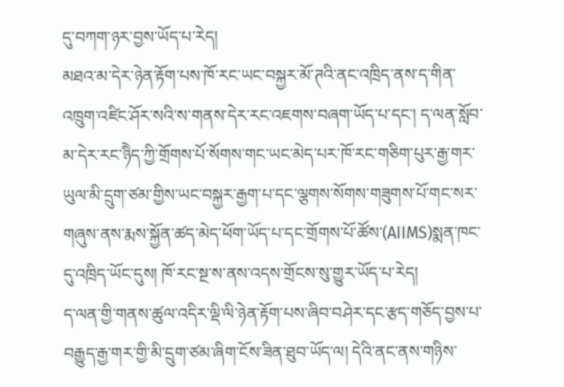དུ་བཀག་ཉར་བྱས་ཡོད་པ་རེད།
མཐའ་མ་དེར་ཉེན་རྟོག་པས་ཁོ་རང་ཡང་བསྐྱར་མོ་ཊའི་ནང་འཁྲིད་ནས་ད་གིན་འཁྲུག་འཛིང་ཤོར་སའི་ས་གནས་དེར་རང་འཇགས་བཞག་ཡོད་པ་དང་། ད་ལན་སློབ་མ་དེར་རང་ཉིེད་ཀྱི་གྲོགས་པོ་སོགས་གང་ཡང་མེད་པར་ཁོ་རང་གཅིག་པུར་རྒྱ་གར་ཡུལ་མི་དྲུག་ཙམ་གྱིས་ཡང་བསྐྱར་རྒྱག་པ་དང་ལྕགས་སོགས་གཟུགས་པོ་གང་སར་གཞུས་ནས་རྨས་སྐྱོན་ཚད་མེད་ཕོག་ཡོད་པ་དང་གྲོགས་པོ་ཚོས་(AIIMS)སྨན་ཁང་དུ་འཁྲིད་ཡོང་དུས། ཁོ་རང་སྔ་ས་ནས་འདས་གྲོངས་སུ་གྱུར་ཡོད་པ་རེད།
ད་ལན་གྱི་གནས་ཚུལ་འདིར་ལྡི་ལི་ཉེན་རྟོག་པས་ཞིབ་བཤེར་དང་རྩད་གཅོད་བྱས་པ་བརྒྱུད་རྒྱ་གར་གྱི་མི་དྲུག་ཙམ་ཞིག་ངོས་ཟིན་ཐུབ་ཡོད་ལ། དེའི་ནང་ནས་གཉིས་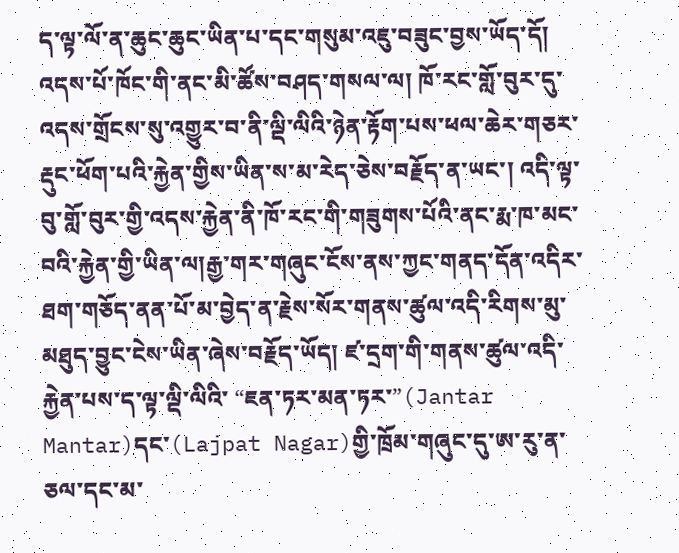ད་ལྟ་ལོ་ན་ཆུང་ཆུང་ཡིན་པ་དང་གསུམ་འཇུ་བཟུང་བྱས་ཡོད་དོ།
འདས་པོ་ཁོང་གི་ནང་མི་ཚོས་བཤད་གསལ་ལ། ཁོ་རང་གློ་བུར་དུ་འདས་གྲོངས་སུ་འགྱུར་བ་ནི་ལྡི་ལིའི་ཉེན་རྟོག་པས་ཕལ་ཆེར་གཅར་རྡུང་ཕོག་པའི་རྐྱེན་གྱིས་ཡིན་ས་མ་རེད་ཅེས་བརྗོད་ན་ཡང་། འདི་ལྟ་བུ་གློ་བུར་གྱི་འདས་རྐྱེན་ནི་ཁོ་རང་གི་གཟུགས་པོའི་ནང་རྨ་ཁ་མང་བའི་རྐྱེན་གྱི་ཡིན་ལ།རྒྱ་གར་གཞུང་ངོས་ནས་ཀྱང་གནད་དོན་འདིར་ཐག་གཅོད་ནན་པོ་མ་བྱེད་ན་རྗེས་སོར་གནས་ཚུལ་འདི་རིགས་མུ་མཐུད་བྱུང་ངེས་ཡིན་ཞེས་བརྗོད་ཡོད། ཛ་དྲག་གི་གནས་ཚུལ་འདི་རྐྱེན་པས་ད་ལྟ་ལྡི་ལིའི་ “ཇན་ཏར་མན་ཏར་”(Jantar Mantar)དང་(Lajpat Nagar)གྱི་ཁྲོམ་གཞུང་དུ་ཨ་རུ་ན་ཅལ་དང་མ་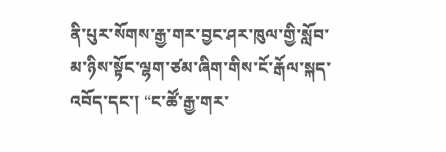ནི་པུར་སོགས་རྒྱ་གར་བྱང་ཤར་ཁུལ་གྱི་སློབ་མ་ཉིས་སྟོང་ལྷག་ཙམ་ཞིག་གིས་ངོ་རྒོལ་སྐད་འབོད་དང་། “ང་ཚོ་རྒྱ་གར་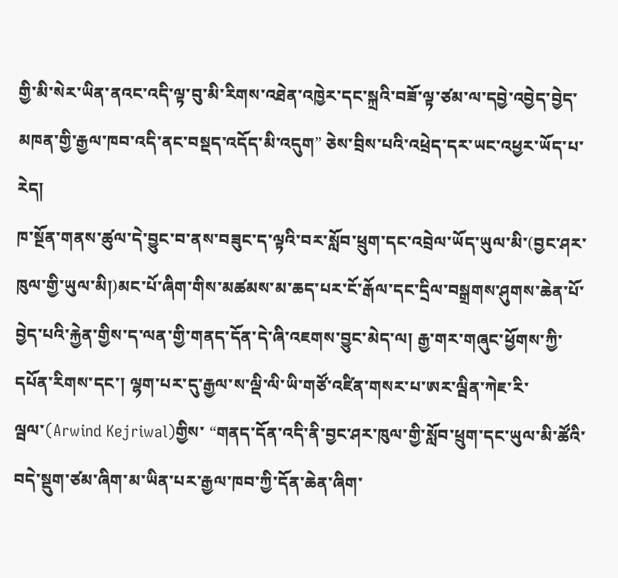གྱི་མི་སེར་ཡིན་ནའང་འདི་ལྟ་བུ་མི་རིགས་འཐེན་འཁྱེར་དང་སྐྲའི་བཟོ་ལྟ་ཙམ་ལ་དབྱེ་འབྱེད་བྱེད་མཁན་གྱི་རྒྱལ་ཁབ་འདི་ནང་བསྡད་འདོད་མི་འདུག” ཅེས་བྲིས་པའི་འཕྲེད་དར་ཡང་འཕྱར་ཡོད་པ་རེད།
ཁ་སྔོན་གནས་ཚུལ་དེ་བྱུང་བ་ནས་བཟུང་ད་ལྟའི་བར་སློབ་ཕྲུག་དང་འབྲེལ་ཡོད་ཡུལ་མི་(བྱང་ཤར་ཁུལ་གྱི་ཡུལ་མི།)མང་པོ་ཞིག་གིས་མཚམས་མ་ཆད་པར་ངོ་རྒོལ་དང་དྲིལ་བསྒྲགས་ཤུགས་ཆེན་པོ་བྱེད་པའི་རྐྱེན་གྱིས་ད་ལན་གྱི་གནད་དོན་དེ་ཞི་འཇགས་བྱུང་མེད་ལ། རྒྱ་གར་གཞུང་ཕྱོགས་ཀྱི་དཔོན་རིགས་དང་། ལྷག་པར་དུ་རྒྱལ་ས་ལྡི་ལི་ཡི་གཙོ་འཛིན་གསར་པ་ཨར་ལྦིན་ཀེཇ་རི་ལྦལ་(Arwind Kejriwal)གྱིས་ “གནད་དོན་འདི་ནི་བྱང་ཤར་ཁུལ་གྱི་སློབ་ཕྲུག་དང་ཡུལ་མི་ཚོའི་བདེ་སྡུག་ཙམ་ཞིག་མ་ཡིན་པར་རྒྱལ་ཁབ་ཀྱི་དོན་ཆེན་ཞིག་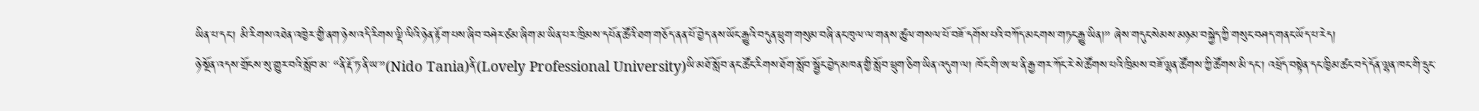ཡིན་པ་དང་། མི་རིགས་འཐེན་འཁྱེར་གྱི་ནག་ཉེས་འདི་རིགས་ལྡི་ལིའི་ཉེན་རྟོག་པས་ཞིབ་བཤེར་ཙམ་ཞིག་མ་ཡིན་པར་ཁྲིམས་དཔོན་ཚོའི་ཐག་གཅོད་ནན་པོ་བྱེད་ནས་ཡོང་རྒྱུའི་བདུན་ཕྲུག་གསུམ་བཞི་ནང་ཁུལ་ལ་གནས་ཚུལ་གསལ་པོ་བཟོ་དགོས་པའི་བཀོད་མངགས་གཏང་རྒྱུ་ཡིན།” ཞེས་གདུང་སེམས་མཉམ་བསྐྱེད་ཀྱི་གསུང་བཤད་གནང་ཡོད་པ་རེད།
ཉེ་སྔོན་འདས་གྲོངས་སུ་གྱུར་བའི་སློབ་མ་ “ནི་རྡོ་ཏ་ནི་ཡ་”(Nido Tania)ནི་(Lovely Professional University)ཡི་མཐོ་སློབ་ནང་ཚོང་རིགས་ཐོག་སློབ་སྦྱོང་བྱེད་མཁན་གྱི་སློབ་ཕྲུག་ཅིག་ཡིན་འདུག་ལ། ཁོང་གི་ཨ་ཕ་ནི་རྒྱ་གར་ཀོང་རེ་སེ་ཚོགས་པའི་ཁྲིམས་བཟོ་ལྷན་ཚོགས་ཀྱི་ཚོགས་མི་དང་། འཕྲོད་བསྟེན་དང་ཁྱིམ་ཚང་བདེ་དོན་ལྷན་ཁང་གི་དྲུང་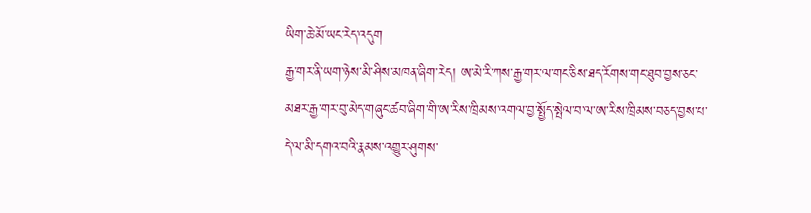ཡིག་ཆེ་མོ་ཡང་རེད་འདུག
རྒྱ་གར་ནི་ཡག་ཉེས་མི་ཤིས་མཁན་ཞིག་རེད། ཨ་མེ་རི་ཀས་རྒྱ་གར་ལ་གང་ཅིས་ཐད་རོགས་གང་ཐུབ་བྱས་ཅང་མཐར་རྒྱ་གར་བུ་མེད་གཞུང་ཚབ་ཞིག་གི་ཨ་རིས་ཁྲིམས་འགལ་བྱ་སྤྱོད་སྤེལ་བ་ལ་ཨ་རིས་ཁྲིམས་བཅད་བྱས་པ་དེ་ལ་མི་དགའ་བའི་རྣམས་འགྱུར་ཤུགས་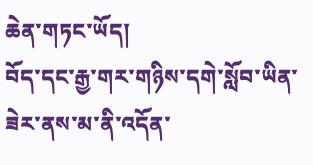ཆེན་གཏང་ཡོད།
བོད་དང་རྒྱ་གར་གཉིས་དགེ་སློབ་ཡིན་ཟེར་ནས་མ་ནི་འདོན་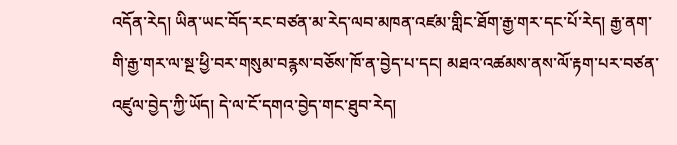འདོན་རེད། ཡིན་ཡང་བོད་རང་བཙན་མ་རེད་ལབ་མཁན་འཛམ་གླིང་ཐོག་རྒྱ་གར་དང་པོ་རེད། རྒྱ་ནག་གི་རྒྱ་གར་ལ་སྔ་ཕྱི་བར་གསུམ་བརྙས་བཅོས་ཁོ་ན་བྱེད་པ་དང། མཐའ་འཚམས་ནས་ལོ་རྟག་པར་བཙན་འཛུལ་བྱེད་ཀྱི་ཡོད། དེ་ལ་ངོ་དགའ་བྱེད་གང་ཐུབ་རེད།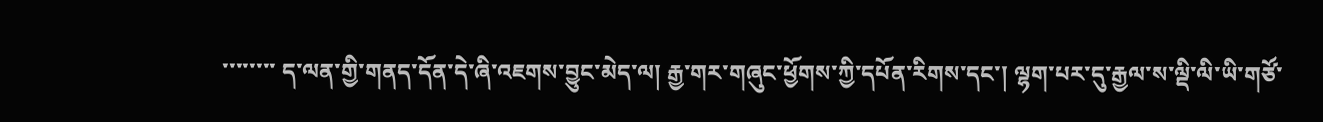་་་་་་་་ ད་ལན་གྱི་གནད་དོན་དེ་ཞི་འཇགས་བྱུང་མེད་ལ། རྒྱ་གར་གཞུང་ཕྱོགས་ཀྱི་དཔོན་རིགས་དང་། ལྷག་པར་དུ་རྒྱལ་ས་ལྡི་ལི་ཡི་གཙོ་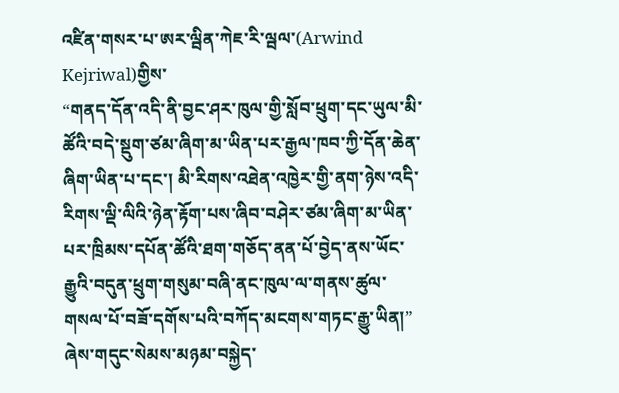འཛིན་གསར་པ་ཨར་ལྦིན་ཀེཇ་རི་ལྦལ་(Arwind Kejriwal)གྱིས་
“གནད་དོན་འདི་ནི་བྱང་ཤར་ཁུལ་གྱི་སློབ་ཕྲུག་དང་ཡུལ་མི་ཚོའི་བདེ་སྡུག་ཙམ་ཞིག་མ་ཡིན་པར་རྒྱལ་ཁབ་ཀྱི་དོན་ཆེན་ཞིག་ཡིན་པ་དང་། མི་རིགས་འཐེན་འཁྱེར་གྱི་ནག་ཉེས་འདི་རིགས་ལྡི་ལིའི་ཉེན་རྟོག་པས་ཞིབ་བཤེར་ཙམ་ཞིག་མ་ཡིན་པར་ཁྲིམས་དཔོན་ཚོའི་ཐག་གཅོད་ནན་པོ་བྱེད་ནས་ཡོང་རྒྱུའི་བདུན་ཕྲུག་གསུམ་བཞི་ནང་ཁུལ་ལ་གནས་ཚུལ་གསལ་པོ་བཟོ་དགོས་པའི་བཀོད་མངགས་གཏང་རྒྱུ་ཡིན།”
ཞེས་གདུང་སེམས་མཉམ་བསྐྱེད་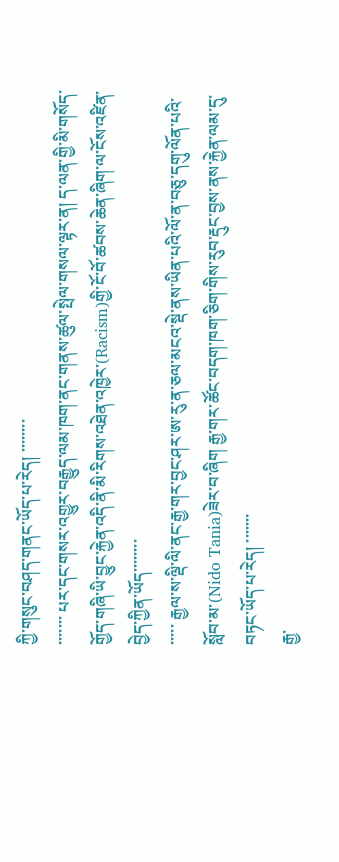ཀྱི་གསུང་བཤད་གནང་ཡོད་པ་རེད། ་་་་་་་་
་་་་་་་ པར་དང་གསར་འགྱུར་བརྒྱུད་ལམ་ཁག་ནང་གནས་ཚུལ་སྤེལ་གསལ་ལྟར་ན། ད་ལན་གྱི་མི་གསོད་གྱོད་གཞི་ཡི་བྱུང་རྐྱེན་འདི་ནི་མི་རིགས་འཐེན་འཁྱེར་(Racism)གྱི་ངོ་བོ་ཚབས་ཆེན་ཞིག་ལ་ངོས་འཛིན་བྱེད་ཀྱིན་ཡོད་་་་་་་་
་་་་་ རྒྱལ་ས་ལྡི་ལི་ནང་རྒྱ་གར་བྱང་ཤར་ཨ་རུ་ན་ཅལ་མངའ་སྡེ་ནས་ཡིན་པའི་ལོ་ན་བཅུ་དགུ་ལོན་པའི་སློབ་མ་(Nido Tania)ཟེར་བ་ཞིག རྒྱ་གར་ཚོང་བདག་ཁག་ཅིག་གིས་རུབ་རྡུང་བྱས་ནས་རྐྱེན་ལམ་དུ་བཏང་ཡོད་པ་རེད། ་་་་་་་
རྒྱ་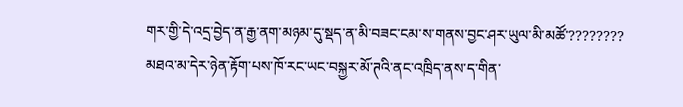གར་གྱི་དེ་འདྲ་བྱེད་ན་རྒྱ་ནག་མཉམ་དུ་སྡད་ན་མི་བཟང་ངམ་ས་གནས་བྱང་ཤར་ཡུལ་མི་མཚོ་????????
མཐའ་མ་དེར་ཉེན་རྟོག་པས་ཁོ་རང་ཡང་བསྐྱར་མོ་ཊའི་ནང་འཁྲིད་ནས་ད་གིན་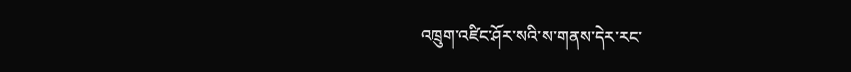འཁྲུག་འཛིང་ཤོར་སའི་ས་གནས་དེར་རང་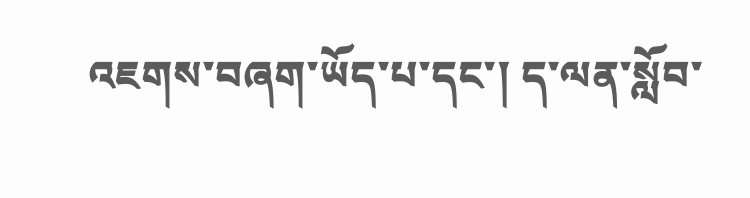འཇགས་བཞག་ཡོད་པ་དང་། ད་ལན་སློབ་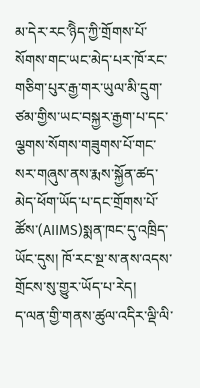མ་དེར་རང་ཉིེད་ཀྱི་གྲོགས་པོ་སོགས་གང་ཡང་མེད་པར་ཁོ་རང་གཅིག་པུར་རྒྱ་གར་ཡུལ་མི་དྲུག་ཙམ་གྱིས་ཡང་བསྐྱར་རྒྱག་པ་དང་ལྕགས་སོགས་གཟུགས་པོ་གང་སར་གཞུས་ནས་རྨས་སྐྱོན་ཚད་མེད་ཕོག་ཡོད་པ་དང་གྲོགས་པོ་ཚོས་(AIIMS)སྨན་ཁང་དུ་འཁྲིད་ཡོང་དུས། ཁོ་རང་སྔ་ས་ནས་འདས་གྲོངས་སུ་གྱུར་ཡོད་པ་རེད།
ད་ལན་གྱི་གནས་ཚུལ་འདིར་ལྡི་ལི་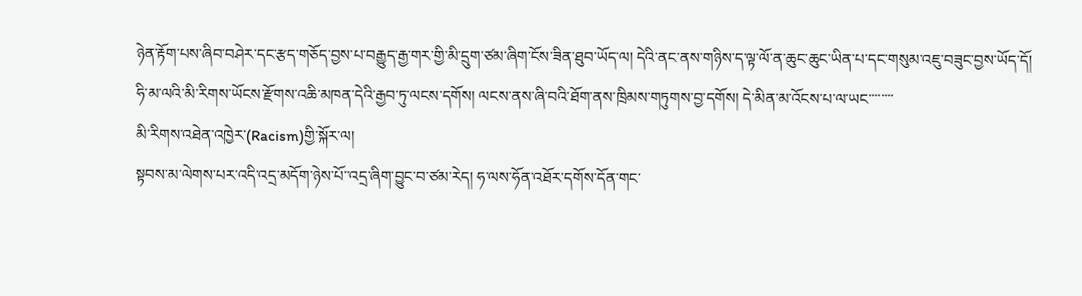ཉེན་རྟོག་པས་ཞིབ་བཤེར་དང་རྩད་གཅོད་བྱས་པ་བརྒྱུད་རྒྱ་གར་གྱི་མི་དྲུག་ཙམ་ཞིག་ངོས་ཟིན་ཐུབ་ཡོད་ལ། དེའི་ནང་ནས་གཉིས་ད་ལྟ་ལོ་ན་ཆུང་ཆུང་ཡིན་པ་དང་གསུམ་འཇུ་བཟུང་བྱས་ཡོད་དོ།
ཧི་མ་ལའི་མི་རིགས་ཡོངས་རྫོགས་འཆི་མཁན་དེའི་རྒྱབ་ཏུ་ལངས་དགོས། ལངས་ནས་ཞི་བའི་ཐོག་ནས་ཁྲིམས་གཏུགས་བྱ་དགོས། དེ་མིན་མ་འོངས་པ་ལ་ཡང་་་་་་་་
མི་རིགས་འཐེན་འཁྱེར་(Racism)གྱི་སྐོར་ལ།
སྟབས་མ་ལེགས་པར་འདི་འདྲ་མདོག་ཉེས་པོ་་འདྲ་ཞིག་བྱུང་བ་ཙམ་རེད། ཧ་ལས་ཧོན་འཐོར་དགོས་དོན་གང་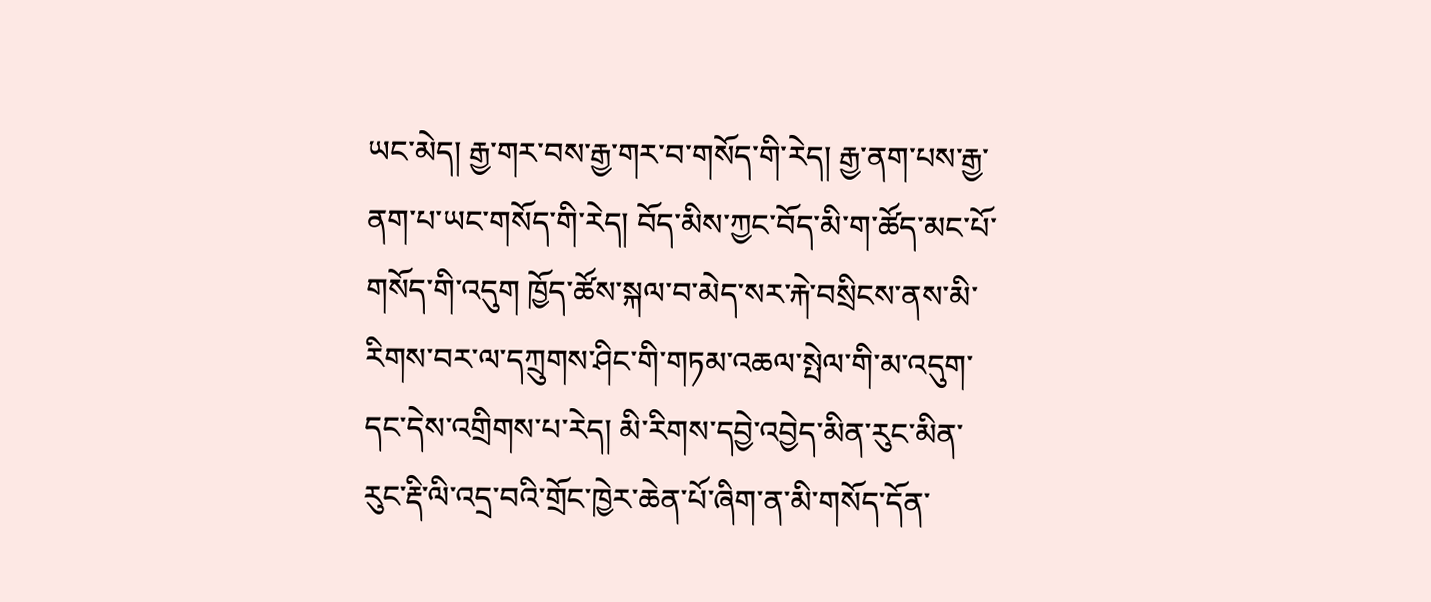ཡང་མེད། རྒྱ་གར་བས་རྒྱ་གར་བ་གསོད་གི་རེད། རྒྱ་ནག་པས་རྒྱ་ནག་པ་ཡང་གསོད་གི་རེད། བོད་མིས་ཀྱང་བོད་མི་ག་ཚོད་མང་པོ་གསོད་གི་འདུག ཁྱོད་ཚོས་སྐལ་བ་མེད་སར་རྐེ་བསྲིངས་ནས་མི་རིགས་བར་ལ་དཀྲུགས་ཤིང་གི་གཏམ་འཆལ་སྤེལ་གི་མ་འདུག་དང་དེས་འགྲིགས་པ་རེད། མི་རིགས་དབྱེ་འབྱེད་མིན་རུང་མིན་རུང་རྡི་ལི་འདྲ་བའི་གྲོང་ཁྱེར་ཆེན་པོ་ཞིག་ན་མི་གསོད་དོན་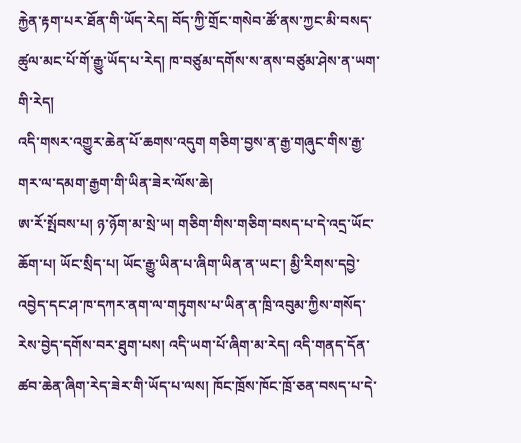རྐྱེན་རྟག་པར་ཐོན་གི་ཡོད་རེད། བོད་ཀྱི་གྲོང་གསེབ་ཚོ་ནས་ཀྱང་མི་བསད་ཚུལ་མང་པོ་གོ་རྒྱུ་ཡོད་པ་རེད། ཁ་བཙུམ་དགོས་ས་ནས་བཙུམ་ཤེས་ན་ཡག་གི་རེད།
འདི་གསར་འགྱུར་ཆེན་པོ་ཆགས་འདུག གཅིག་བྱས་ན་རྒྱ་གཞུང་གིས་རྒྱ་གར་ལ་དམག་རྒྱག་གི་ཡིན་ཟེར་ལོས་ཆེ།
ཨ་རོ་སྤོབས་པ། ཉ་ཉོག་མ་སྲེ་ཡ། གཅིག་གིས་གཅིག་བསད་པ་དེ་འདྲ་ཡོང་ཆོག་པ། ཡོང་སྲིད་པ། ཡོང་རྒྱུ་ཡིན་པ་ཞིག་ཡིན་ན་ཡང་། མྱི་རིགས་དབྱེ་འབྱེད་དང་ཤ་ཁ་དཀར་ནག་ལ་གཏུགས་པ་ཡིན་ན་ཁྲི་འབུམ་ཀྱིས་གསོད་རེས་བྱེད་དགོས་བར་ཐུག་པས། འདི་ཡག་པོ་ཞིག་མ་རེད། འདི་གནད་དོན་ཚབ་ཆེན་ཞིག་རེད་ཟེར་གི་ཡོད་པ་ལས། ཁོང་ཁྲོས་ཁོང་ཁྲོ་ཅན་བསད་པ་དེ་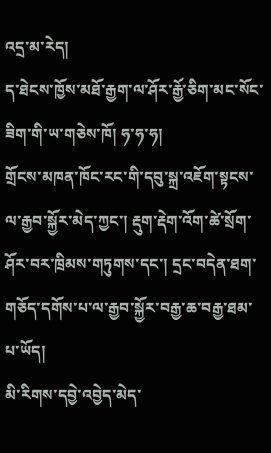འདྲ་མ་རེད།
ད་ཐེངས་ཁྱོས་མཐོ་རྒྱག་ལ་ཤོར་རྒྱོ་ཅིག་མང་སོང་ཟིག་གི་ཡ་གཅེས་ཁོ། ཧ་ཧ་ཧ།
གྲོངས་མཁན་ཁོང་རང་གི་དབུ་སྐྲ་འཇོག་སྟངས་ལ་རྒྱབ་སྐྱོར་མེད་ཀྱང་། རྡུག་རྡེག་འོག་ཚེ་སྲོག་ཤོར་བར་ཁྲིམས་གཏུགས་དང་། དྲང་བདེན་ཐག་གཅོད་དགོས་པ་ལ་རྒྱབ་སྐྱོར་བརྒྱ་ཆ་བརྒྱ་ཐམ་པ་ཡོད།
མི་རིགས་དབྱེ་འབྱེད་མེད་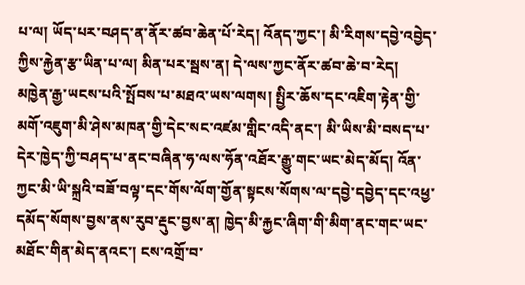པ་ལ། ཡོད་པར་བཤད་ན་ནོར་ཚབ་ཆེན་པོ་རེད། འོནད་ཀྱང་། མི་རིགས་དབྱེ་འབྱེད་ཀྱིས་རྐྱེན་རྩ་ཡིན་པ་ལ། མིན་པར་སྦས་ན། དེ་ལས་ཀྱང་ནོར་ཚབ་ཆེ་བ་རེད།
མཁྱེན་རྒྱ་ཡངས་པའི་སྤོབས་པ་མཐའ་ཡས་ལགས། སྤྱིར་ཆོས་དང་འཇིག་རྟེན་གྱི་མགོ་འཇུག་མི་ཤེས་མཁན་གྱི་དེང་སང་འཛམ་གླིང་འདི་ནང་། མི་ཡིས་མི་བསད་པ་དེར་ཁྱེད་ཀྱི་བཤད་པ་ནང་བཞིན་ཧ་ལས་ཧོན་འཐོར་རྒྱུ་གང་ཡང་མེད་མོད། འོན་ཀྱང་མི་ཡི་སྐྲའི་བཟོ་བལྟ་དང་གོས་ལོག་གྱོན་སྟངས་སོགས་ལ་དབྱེ་དབྱེད་དང་འཕྱ་དམོད་སོགས་བྱས་ནས་རུབ་རྡུང་བྱས་ན། ཁྱེད་མི་རྐྱང་ཞིག་གི་མིག་ནང་གང་ཡང་མཐོང་གིན་མེད་ནའང་། ངས་འགྲོ་བ་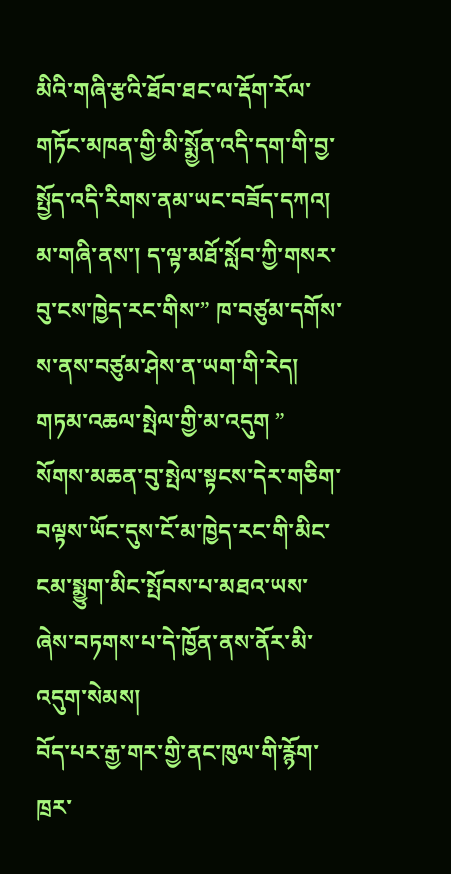མིའི་གཞི་རྩའི་ཐོབ་ཐང་ལ་རྡོག་རོལ་གཏོང་མཁན་གྱི་མི་སྨྱོན་འདི་དག་གི་བྱ་སྤྱོད་འདི་རིགས་ནམ་ཡང་བཟོད་དཀའ། མ་གཞི་ནས་། ད་ལྟ་མཐོ་སློབ་ཀྱི་གསར་བུ་ངས་ཁྱེད་རང་གིས་” ཁ་བཙུམ་དགོས་ས་ནས་བཙུམ་ཤེས་ན་ཡག་གི་རེད། གཏམ་འཆལ་སྤེལ་གྱི་མ་འདུག ” སོགས་མཆན་བུ་སྤེལ་སྟངས་དེར་གཅིག་བལྟས་ཡོང་དུས་ངོ་མ་ཁྱེད་རང་གི་མིང་ངམ་སྨྱུག་མིང་སྤོབས་པ་མཐའ་ཡས་ཞེས་བཏགས་པ་དེ་ཁྱོན་ནས་ནོར་མི་འདུག་སེམས།
བོད་པར་རྒྱ་གར་གྱི་ནང་ཁུལ་གི་རྙོག་ཁྲར་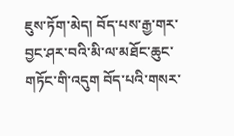ཇུས་ཏོག་མེད། བོད་པས་རྒྱ་གར་བྱང་ཤར་བའི་མི་ལ་མཐོང་ཆུང་གཏོང་གི་འདུག བོད་པའི་གསར་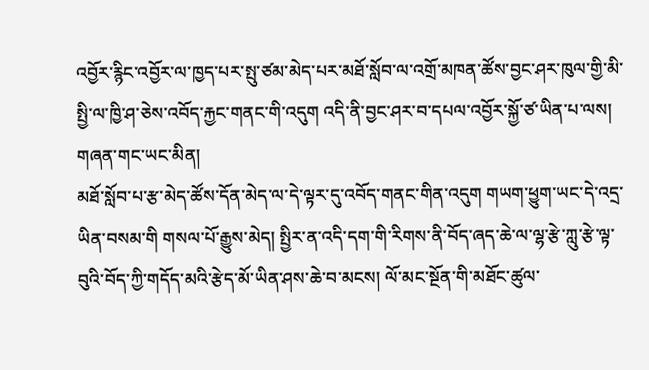འབྱོར་རྙིང་འབྱོར་ལ་ཁྱད་པར་སྤུ་ཙམ་མེད་པར་མཐོ་སློབ་ལ་འགྲོ་མཁན་ཚོས་བྱང་ཤར་ཁུལ་གྱི་མི་སྤྱི་ལ་ཁྱི་ཤ་ཅེས་འབོད་རྐྱང་གནང་གི་འདུག འདི་ནི་བྱང་ཤར་བ་དཔལ་འབྱོར་སྐྱོ་ཙ་ཡིན་པ་ལས། གཞན་གང་ཡང་མིན།
མཐོ་སློབ་པ་རྩ་མེད་ཚོས་དོན་མེད་ལ་དེ་ལྟར་དུ་འབོད་གནང་གིན་འདུག གཡག་ཕྱུག་ཡང་དེ་འདྲ་ཡིན་བསམ་གི གསལ་པོ་རྒྱུས་མེད། སྤྱིར་ན་འདི་དག་གི་རིགས་ནི་བོད་ཞད་ཆེ་ལ་ལྷ་རྩེ་ཀླུ་རྩེ་ལྟ་བུའི་བོད་ཀྱི་གདོད་མའི་རྩེད་མོ་ཡིན་ཤས་ཆེ་བ་མངས། ལོ་མང་སྔོན་གི་མཐོང་ཚུལ་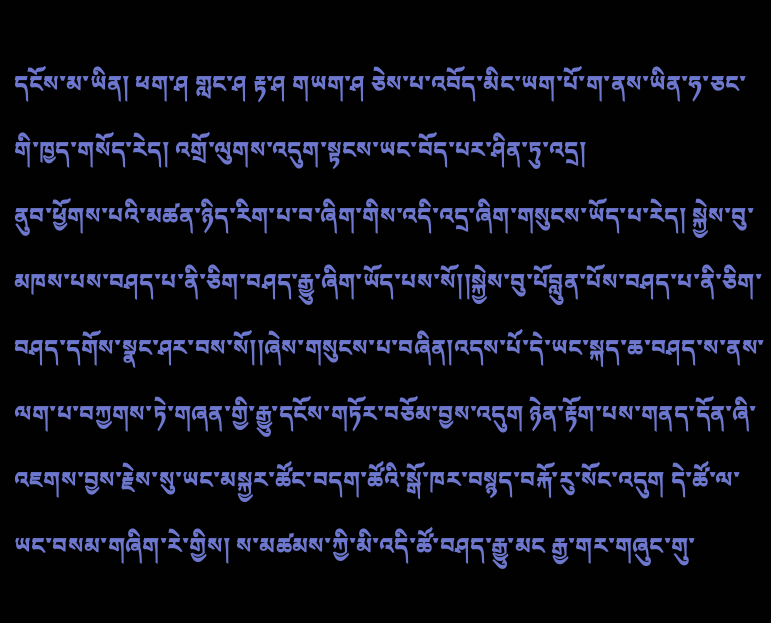དངོས་མ་ཡིན། ཕག་ཤ གླང་ཤ རྟ་ཤ གཡག་ཤ ཅེས་པ་འབོད་མིང་ཡག་པོ་ག་ནས་ཡིན་ཧ་ཅང་གི་ཁྱད་གསོད་རེད། འགྲོ་ལུགས་འདུག་སྟངས་ཡང་བོད་པར་ཤིན་ཏུ་འདྲ།
ནུབ་ཕྱོགས་པའི་མཚན་ཉིད་རིག་པ་བ་ཞིག་གིས་འདི་འདྲ་ཞིག་གསུངས་ཡོད་པ་རེད། སྐྱེས་བུ་མཁས་པས་བཤད་པ་ནི་ཅིག་བཤད་རྒྱུ་ཞིག་ཡོད་པས་སོ།།སྐྱེས་བུ་པོབླུན་པོས་བཤད་པ་ནི་ཅིག་བཤད་དགོས་སྣང་ཤར་བས་སོ།།ཞེས་གསུངས་པ་བཞིན།འདས་པོ་དེ་ཡང་སྐད་ཆ་བཤད་ས་ནས་ལག་པ་བཀྱགས་ཏེ་གཞན་གྱི་རྒྱུ་དངོས་གཏོར་བཅོམ་བྱས་འདུག ཉེན་རྟོག་པས་གནད་དོན་ཞི་འཇགས་བྱས་རྗེས་སུ་ཡང་མསྐྱར་ཚོང་བདག་ཚོའི་སྒོ་ཁར་བསྙད་བརྐོ་རུ་སོང་འདུག དེ་ཚོ་ལ་ཡང་བསམ་གཞིག་རེ་གྱིས། ས་མཚམས་ཀྱི་མི་འདི་ཚོ་བཤད་རྒྱུ་མང རྒྱ་གར་གཞུང་གུ་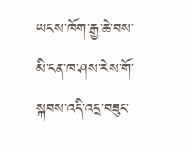ཡངས་ཁོག་རྒྱ་ཆེ་བས་མི་ངན་ཁ་ཤས་རེས་གོ་སྐབས་འདི་འདྲ་བཟུང་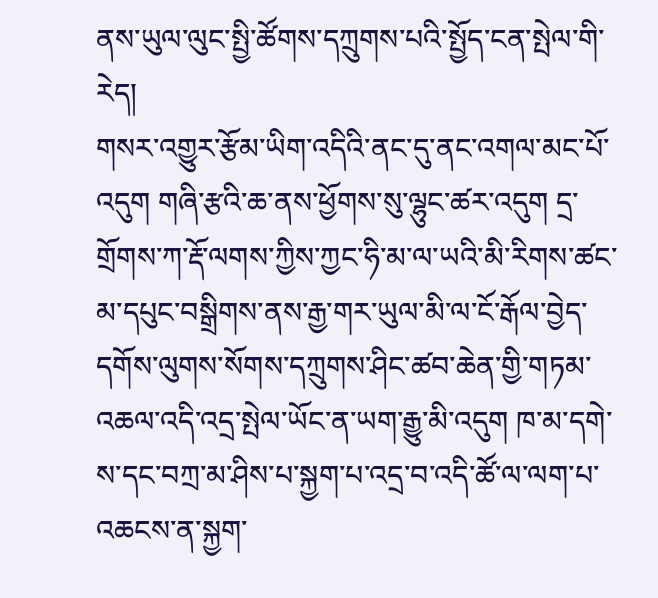ནས་ཡུལ་ལུང་སྤྱི་ཚོགས་དཀྲུགས་པའི་སྤྱོད་ངན་སྤེལ་གི་རེད།
གསར་འགྱུར་རྩོམ་ཡིག་འདིའི་ནང་དུ་ནང་འགལ་མང་པོ་འདུག གཞི་རྩའི་ཆ་ནས་ཕྱོགས་སུ་ལྷུང་ཚར་འདུག དྲ་གྲོགས་ཀ་རྡོ་ལགས་ཀྱིས་ཀྱང་ཧི་མ་ལ་ཡའི་མི་རིགས་ཚང་མ་དཔུང་བསྒྲིགས་ནས་རྒྱ་གར་ཡུལ་མི་ལ་ངོ་རྒོལ་བྱེད་དགོས་ལུགས་སོགས་དཀྲུགས་ཤིང་ཚབ་ཆེན་གྱི་གཏམ་འཆལ་འདི་འདྲ་སྤེལ་ཡོང་ན་ཡག་རྒྱུ་མི་འདུག ཁ་མ་དགེ་ས་དང་བཀྲ་མ་ཤིས་པ་སྐྱག་པ་འདྲ་བ་འདི་ཚོ་ལ་ལག་པ་འཆངས་ན་སྐྱག་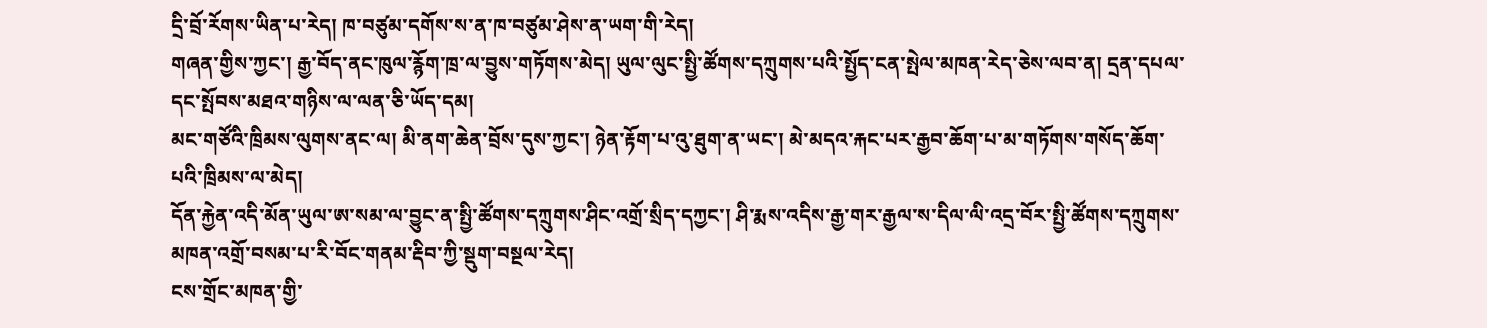དྲི་བྲོ་རོགས་ཡིན་པ་རེད། ཁ་བཙུམ་དགོས་ས་ན་ཁ་བཙུམ་ཤེས་ན་ཡག་གི་རེད།
གཞན་གྱིས་ཀྱང་། རྒྱ་བོད་ནང་ཁུལ་རྙོག་ཁྲ་ལ་བྱུས་གཏོགས་མེད། ཡུལ་ལུང་སྤྱི་ཚོགས་དཀྲུགས་པའི་སྤྱོད་ངན་སྤེལ་མཁན་རེད་ཅེས་ལབ་ན། དྲན་དཔལ་དང་སྤོབས་མཐའ་གཉིས་ལ་ལན་ཅི་ཡོད་དམ།
མང་གཙོའི་ཁྲིམས་ལུགས་ནང་ལ། མི་ནག་ཆེན་བྲོས་དུས་ཀྱང་། ཉེན་རྟོག་པ་འུ་ཐུག་ན་ཡང་། མེ་མདའ་རྐང་པར་རྒྱབ་ཆོག་པ་མ་གཏོགས་གསོད་ཆོག་པའི་ཁྲིམས་ལ་མེད།
དོན་རྐྱེན་འདི་མོན་ཡུལ་ཨ་སམ་ལ་བྱུང་ན་སྤྱི་ཚོགས་དཀྲུགས་ཤིང་འགྲོ་སྲིད་དཀྱང་། ཤི་རྨས་འདིས་རྒྱ་གར་རྒྱལ་ས་དིལ་ལི་འདྲ་བོར་སྤྱི་ཚོགས་དཀྲུགས་མཁན་འགྲོ་བསམ་པ་རི་བོང་གནམ་རྡིབ་ཀྱི་སྡུག་བསྔལ་རེད།
ངས་གྲོང་མཁན་གྱི་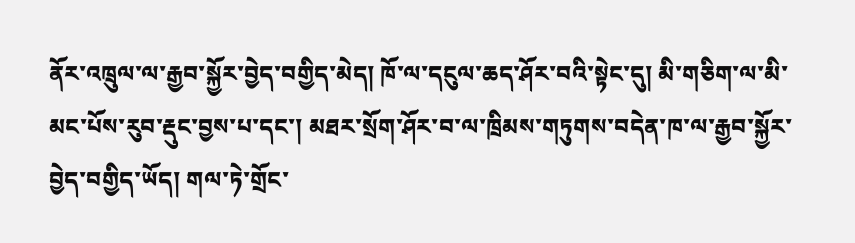ནོར་འཁྲུལ་ལ་རྒྱབ་སྐྱོར་བྱེད་བགྱིད་མེད། ཁོ་ལ་དངུལ་ཆད་ཤོར་བའི་སྟེང་དུ། མི་གཅིག་ལ་མི་མང་པོས་རུབ་རྡུང་བྱས་པ་དང་། མཐར་སྲོག་ཤོར་བ་ལ་ཁྲིམས་གཏུགས་བདེན་ཁ་ལ་རྒྱབ་སྐྱོར་བྱེད་བགྱིད་ཡོད། གལ་ཏེ་གྲོང་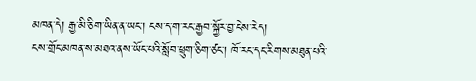མཁན་དེ། རྒྱ་མི་ཅིག་ཡིན་ན་ཡང་། ངས་ད་ག་རང་རྒྱབ་སྐྱོར་བྱ་ངེས་རེད།
ངས་གྲོང་མཁན་ས་མཐའ་ནས་ཡོང་པའི་སློབ་ཕྲུག་ཅིག་ཙང་། ཁོ་རང་དང་རིགས་མཐུན་པའི་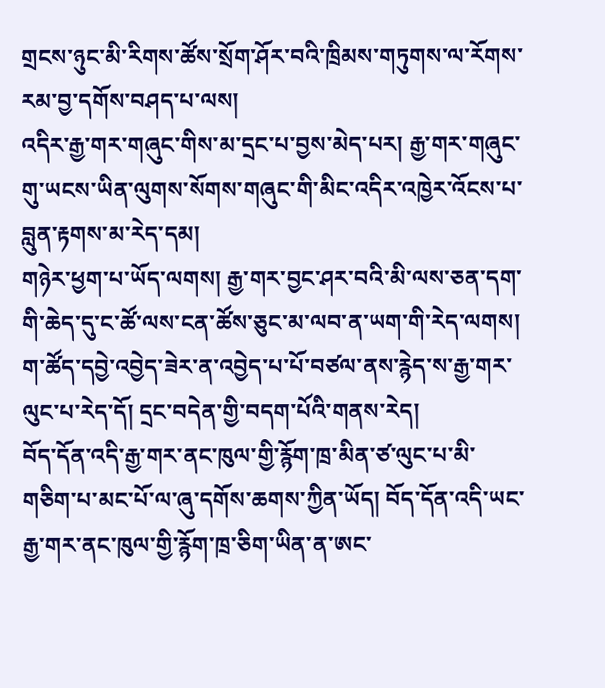གྲངས་ཉུང་མི་རིགས་ཚོས་སྲོག་ཤོར་བའི་ཁྲིམས་གཏུགས་ལ་རོགས་རམ་བྱ་དགོས་བཤད་པ་ལས།
འདིར་རྒྱ་གར་གཞུང་གིས་མ་དྲང་པ་བྱས་མེད་པར། རྒྱ་གར་གཞུང་གུ་ཡངས་ཡིན་ལུགས་སོགས་གཞུང་གི་མིང་འདིར་འཁྱེར་འོངས་པ་བླུན་རྟགས་མ་རེད་དམ།
གཉེར་ཕྱག་པ་ཡོད་ལགས། རྒྱ་གར་བྱང་ཤར་བའི་མི་ལས་ཅན་དག་གི་ཆེད་དུ་ང་ཚོ་ལས་ངན་ཚོས་ཅུང་མ་ལབ་ན་ཡག་གི་རེད་ལགས། ག་ཚོད་དབྱེ་འབྱེད་ཟེར་ན་འབྱེད་པ་པོ་བཙལ་ནས་རྙེད་ས་རྒྱ་གར་ལུང་པ་རེད་དོ། དྲང་བདེན་གྱི་བདག་པོའི་གནས་རེད།
བོད་དོན་འདི་རྒྱ་གར་ནང་ཁུལ་གྱི་རྙོག་ཁྲ་མིན་ཙ་ལུང་པ་མི་གཅིག་པ་མང་པོ་ལ་ཞུ་དགོས་ཆགས་ཀྱིན་ཡོད། བོད་དོན་འདི་ཡང་རྒྱ་གར་ནང་ཁུལ་གྱི་རྙོག་ཁྲ་ཅིག་ཡིན་ན་ཨང་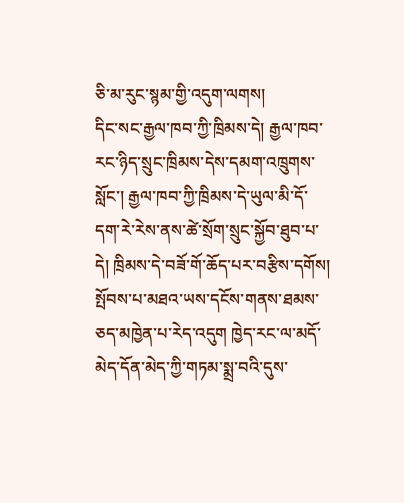ཅི་མ་རུང་སྙམ་གྱི་འདུག་ལགས།
དིང་སང་རྒྱལ་ཁབ་ཀྱི་ཁྲིམས་དེ། རྒྱལ་ཁབ་རང་ཉིད་སྲུང་ཁྲིམས་དེས་དམག་འཁྲུགས་སློང་། རྒྱལ་ཁབ་ཀྱི་ཁྲིམས་དེ་ཡུལ་མི་དོ་དག་རེ་རེས་ནས་ཚེ་སྲོག་སྲུང་སྐྱོབ་ཐུབ་པ་དེ། ཁྲིམས་དེ་བཟོ་གོ་ཆོད་པར་བརྩིས་དགོས།
སྤོབས་པ་མཐའ་ཡས་དངོས་གནས་ཐམས་ཅད་མཁྱེན་པ་རེད་འདུག ཁྱེད་རང་ལ་མདོ་མེད་དོན་མེད་ཀྱི་གཏམ་སྨྲ་བའི་དུས་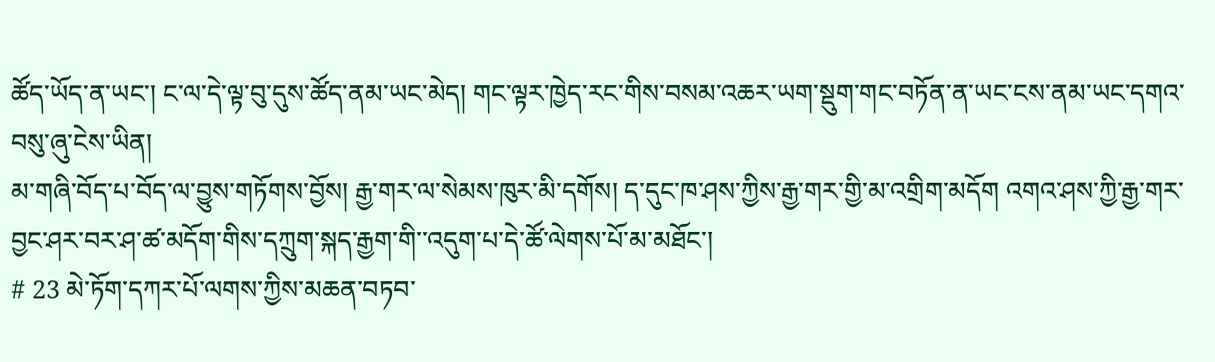ཚོད་ཡོད་ན་ཡང་། ང་ལ་དེ་ལྟ་བུ་དུས་ཚོད་ནམ་ཡང་མེད། གང་ལྟར་ཁྱེད་རང་གིས་བསམ་འཆར་ཡག་སྡུག་གང་བཏོན་ན་ཡང་ངས་ནམ་ཡང་དགའ་བསུ་ཞུ་ངེས་ཡིན།
མ་གཞི་བོད་པ་བོད་ལ་བྱུས་གཏོགས་བྱོས། རྒྱ་གར་ལ་སེམས་ཁུར་མི་དགོས། ད་དུང་ཁ་ཤས་ཀྱིས་རྒྱ་གར་གྱི་མ་འགྲིག་མདོག འགའ་ཤས་ཀྱི་རྒྱ་གར་བྱང་ཤར་བར་ཤ་ཚ་མདོག་གིས་དཀྲུག་སྐད་རྒྱག་གི་་འདུག་པ་དེ་ཚོ་ལེགས་པོ་མ་མཐོང་།
# 23 མེ་ཏོག་དཀར་པོ་ལགས་ཀྱིས་མཆན་བཏབ་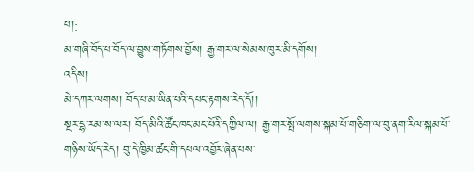པ།:
མ་གཞི་བོད་པ་བོད་ལ་བྱུས་གཏོགས་བྱོས། རྒྱ་གར་ལ་སེམས་ཁུར་མི་དགོས།
འདིས།
མེ་དཀར་ལགས། བོད་པ་མ་ཡིན་པའི་དཔང་རྟགས་རེད་དོ།།
སྔར་དྷ་རམ་ས་ལར། བོད་མིའི་ཚོང་ཁང་མང་པོའི་དཀྱིལ་ལ། རྒྱ་གར་སྤོ་ལགས་སྐམ་པོ་གཅིག་ལ་བུ་ནག་རིལ་སྐམ་པོ་གཉིས་ཡོད་རེད། བུ་དེ་ཁྱིམ་ཚང་གི་དཔལ་འབྱོར་ཞེན་པས་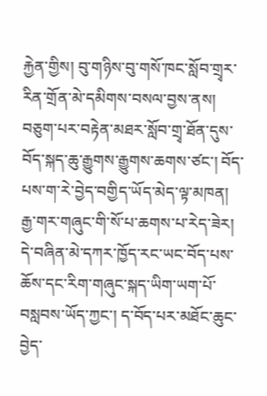རྐྱེན་གྱིས། བུ་གཉིས་བུ་གསོ་ཁང་སློབ་གྲྭར་རིན་གྲོན་མེ་དམིགས་བསལ་བྱས་ནས། བཅུག་པར་བརྟེན་མཐར་སློབ་གྲྭ་ཐོན་དུས་བོད་སྐད་ཆུ་རྒྱུགས་རྒྱུགས་ཆགས་ཙང་། བོད་པས་ག་རེ་བྱེད་བགྱིད་ཡོད་མེད་ལྟ་མཁན། རྒྱ་གར་གཞུང་གི་སོ་པ་ཆགས་པ་རེད་ཟེར།
དེ་བཞིན་མེ་དཀར་ཁྱོད་རང་ཡང་བོད་པས་ཆོས་དང་རིག་གཞུང་སྐད་ཡིག་ཡག་པོ་བསླབས་ཡོད་ཀྱང་། ད་བོད་པར་མཐོང་ཆུང་བྱེད་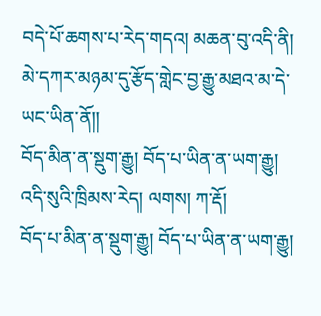བདེ་པོ་ཆགས་པ་རེད་གདའ། མཆན་བུ་འདི་ནི། མེ་དཀར་མཉམ་དུ་རྩོད་གླེང་བྱ་རྒྱུ་མཐའ་མ་དེ་ཡང་ཡིན་ནོ།།
བོད་མིན་ན་སྡུག་རྒྱུ། བོད་པ་ཡིན་ན་ཡག་རྒྱུ། འདི་སུའི་ཁྲིམས་རེད། ལགས། ཀ་རྡོ།
བོད་པ་མིན་ན་སྡུག་རྒྱུ། བོད་པ་ཡིན་ན་ཡག་རྒྱུ།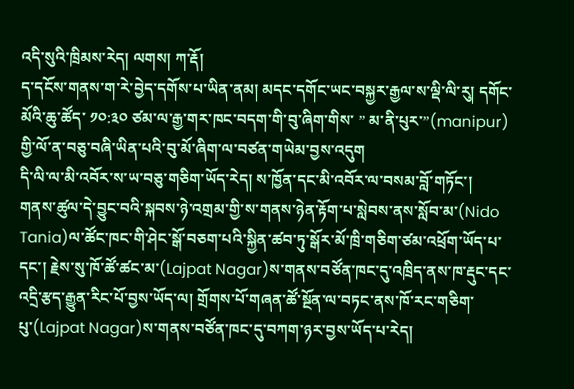འདི་སུའི་ཁྲིམས་རེད། ལགས། ཀ་རྡོ།
ད་དངོས་གནས་ག་རེ་བྱེད་དགོས་པ་ཡིན་ནམ། མདང་དགོང་ཡང་བསྐྱར་རྒྱལ་ས་ལྡི་ལི་རུ། དགོང་མོའི་ཆུ་ཚོད་ ༡༠:༣༠ ཙམ་ལ་རྒྱ་གར་ཁང་བདག་གི་བུ་ཞིག་གིས་ ” མ་ནི་པུར་”(manipur) གྱི་ལོ་ན་བཅུ་བཞི་ཡིན་པའི་བུ་མོ་ཞིག་ལ་བཙན་གཡེམ་བྱས་འདུག
དི་ལི་ལ་མི་འབོར་ས་ཡ་བཅུ་གཅིག་ཡོད་རེད། ས་ཁྱོན་དང་མི་འབོར་ལ་བསམ་བློ་གཏོང་།
གནས་ཚུལ་དེ་བྱུང་བའི་སྐབས་ཉེ་འགྲམ་གྱི་ས་གནས་ཉེན་རྟོག་པ་སླེབས་ནས་སློབ་མ་(Nido Tania)ལ་ཚོང་ཁང་གི་ཤེང་སྒོ་བཅག་པའི་སྐྱིན་ཚབ་ཏུ་སྒོར་མོ་ཁྲི་གཅིག་ཙམ་འཕྲོག་ཡོད་པ་དང་། རྗེས་སུ་ཁོ་ཚོ་ཚང་མ་(Lajpat Nagar)ས་གནས་བཙོན་ཁང་དུ་འཁྲིད་ནས་ཁ་རྡུང་དང་འདྲི་རྩད་རྒྱུན་རིང་པོ་བྱས་ཡོད་ལ། གྲོགས་པོ་གཞན་ཚོ་སྔོན་ལ་བཏང་ནས་ཁོ་རང་གཅིག་པུ་(Lajpat Nagar)ས་གནས་བཙོན་ཁང་དུ་བཀག་ཉར་བྱས་ཡོད་པ་རེད།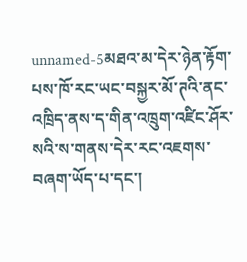unnamed-5མཐའ་མ་དེར་ཉེན་རྟོག་པས་ཁོ་རང་ཡང་བསྐྱར་མོ་ཊའི་ནང་འཁྲིད་ནས་ད་གིན་འཁྲུག་འཛིང་ཤོར་སའི་ས་གནས་དེར་རང་འཇགས་བཞག་ཡོད་པ་དང་།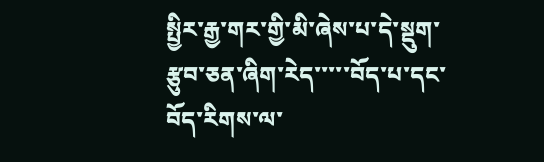སྤྱིར་རྒྱ་གར་གྱི་མི་ཞེས་པ་དེ་སྡུག་རྩུབ་ཅན་ཞིག་རེད་་་་་བོད་པ་དང་བོད་རིགས་ལ་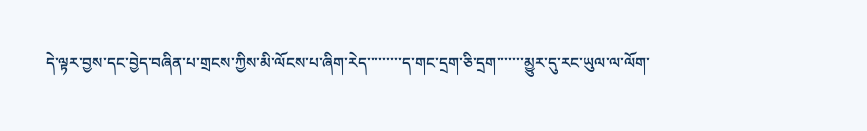དེ་ལྟར་བྱས་དང་བྱེད་བཞིན་པ་གྲངས་ཀྱིས་མི་ལོངས་པ་ཞིག་རེད་་་་་་་་་ད་གང་དྲག་ཅི་དྲག་་་་་་་མྱུར་དུ་རང་ཡུལ་ལ་ལོག་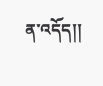ན་འདོད།།